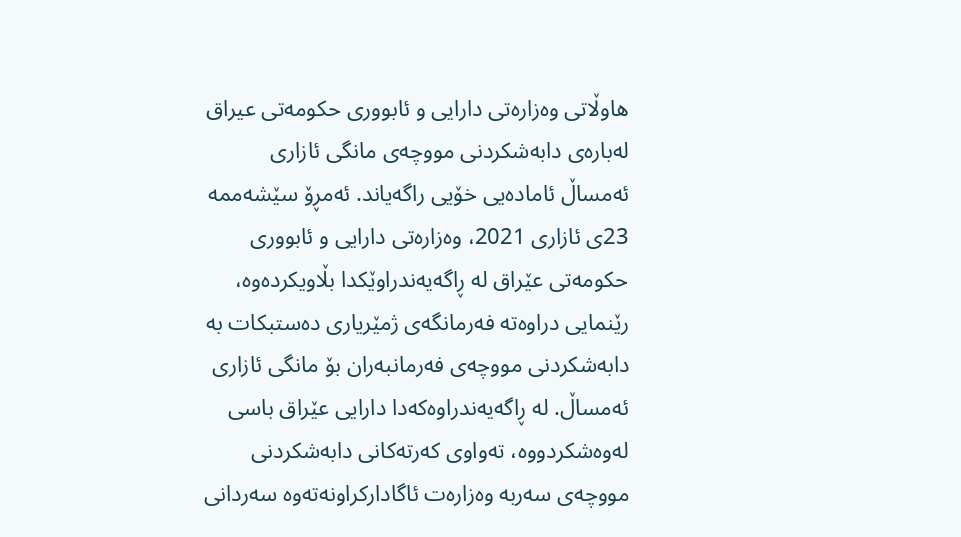هاوڵاتى ‌وه‌زاره‌تى دارایى و ئابوورى حکومه‌تى عیراق له‌باره‌ى دابه‌شکردنى مووچه‌ى مانگى ئازارى ئه‌مساڵ ئاماده‌یى خۆیى راگه‌یاند. ئه‌مڕۆ سێشه‌ممه‌ 23ى ئازارى 2021، وه‌زاره‌تى دارایى و ئابوورى حکومه‌تى عێراق له‌ ڕاگه‌یه‌ندراوێکدا بڵاویکرده‌وه‌، رێنمایى دراوه‌ته‌ فه‌رمانگه‌ى ژمێریارى ده‌ستبکات به‌ دابه‌شکردنى مووچه‌ى فه‌رمانبه‌ران بۆ مانگى ئازارى ئه‌مساڵ. له‌ ڕاگه‌یه‌ندراوه‌که‌دا دارایى عێراق باسى له‌وه‌شکردووه‌، ته‌واوى که‌رته‌کانى دابه‌شکردنى مووچه‌ى سه‌ربه‌ وه‌زاره‌ت ئاگادارکراونه‌ته‌وه‌ سه‌ردانى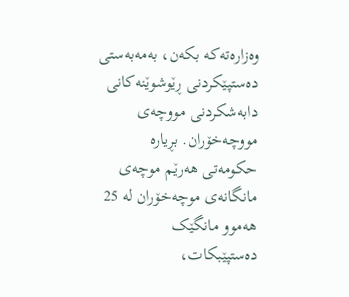وه‌زاره‌ته‌که‌ بکه‌ن، به‌مه‌به‌ستى ده‌ستپێکردنى ڕێوشوێنه‌کانى دابه‌شکردنى مووچه‌ى مووچه‌خۆران. بڕیاره‌ حکومه‌تى هه‌رێم موچه‌ى مانگانه‌ى موچه‌خۆران له‌ 25 هه‌موو مانگێک ده‌ستپێبکات،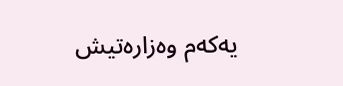یه‌که‌م وه‌زاره‌تیش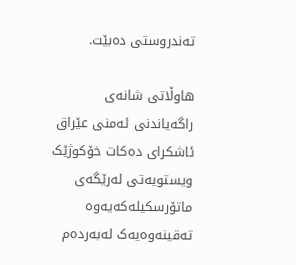ته‌ندروستى ده‌بێت.

هاوڵاتى ‌شانه‌ى راگه‌یاندنى ئه‌منى عێراق ئاشکراى ده‌کات خۆکوژێک ویستویه‌تى له‌رێگه‌ى ماتۆرسکیله‌که‌یه‌وه‌ ته‌قینه‌وه‌یه‌ک له‌به‌رده‌م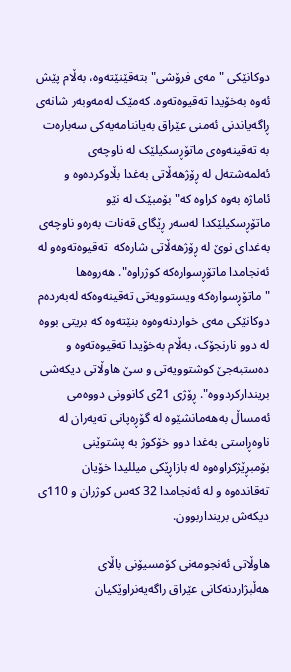دوکانێکى "مه‌ى فرۆشى" بته‌قێنێته‌وه‌، به‌ڵام پێش ئه‌وه‌ به‌خۆیدا ته‌قیوه‌ته‌وه‌. که‌مێک له‌مه‌وبه‌ر شانه‌ى ڕاگه‌یاندنى ئه‌منى عێراق به‌یاننامه‌یه‌کى سه‌باره‌ت به‌ ته‌قینه‌وه‌ى ماتۆڕسکیلێک له‌ ناوچه‌ى ئه‌لمه‌شته‌ل له‌ ڕۆژهه‌ڵاتى به‌غدا بڵاوکرده‌وه‌ و ئاماژه‌ به‌وه‌ کراوه‌ که‌" بۆمبێک له‌ نێو ماتۆڕسکیلێکدا له‌سه‌ر ڕێگاى قه‌نات به‌ره‌و ناوچه‌ى به‌غداى نوێ له‌ ڕۆژهه‌ڵاتى شاره‌که‌  ته‌قیوه‌ته‌وه‌و له‌ ئه‌نجامدا ماتۆڕسواره‌که‌ کوژراوه‌". هه‌روه‌ها "ماتۆڕسواره‌که‌ ویستوویه‌تى ته‌قینه‌وه‌که‌ له‌به‌رده‌م دوکانێکى مه‌ى خواردنه‌وه‌وه‌ بنێته‌وه‌ که‌ بریتى بووه‌ له‌ دوو نارنجۆک، به‌ڵام به‌خۆیدا ته‌قیوه‌ته‌وه‌ و ده‌ستبه‌جێ کوشتوویه‌تى و سێ هاوڵاتى دیکه‌شى بریندارکردووه‌". ڕۆژى 21ى کانوونى دووه‌مى ئه‌مساڵ به‌هه‌مانشێوه‌ له‌ گۆڕه‌پانى ته‌یه‌ران له‌ ناوه‌ڕاستى به‌غدا دوو خۆکوژ به‌ پشتوێنى بۆمبڕێژکراوه‌وه‌ له‌ بازاڕێکى میللیدا خۆیان ته‌قانده‌وه‌ و له‌ ئه‌نجامدا 32 که‌س کوژران و 110ى دیکه‌ش برینداربوون.

هاوڵاتى ئه‌نجومه‌نى کۆمسیۆنى باڵاى هه‌ڵبژاردنه‌کانى عێراق راگه‌یه‌نراوێکیان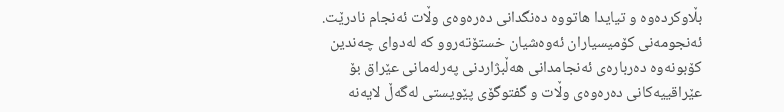بڵاوکرده‌وه‌ و تیایدا هاتووه‌ ده‌نگدانى ده‌ره‌وه‌ى وڵات ئه‌نجام نادرێت. ئه‌نجومه‌نى کۆمیسیاران ئه‌وه‌شیان خستۆته‌روو که‌ له‌دواى چه‌ندین کۆبونه‌وه‌ ده‌رباره‌ى ئه‌نجامدانى هه‌ڵبژاردنى په‌رله‌مانى عێراق بۆ  عێراقییه‌کانى ده‌ره‌وه‌ى وڵات و گفتوگۆى پێویستى له‌گه‌ڵ لایه‌نه‌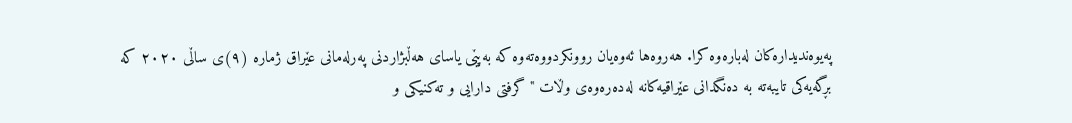په‌یوه‌ندیداره‌کان له‌باره‌وه‌ کرا. هه‌روه‌ها ئه‌وه‌یان روونکردووه‌ته‌وه‌ که‌ به‌پێى یاساى هه‌ڵبژاردنى په‌رله‌مانى عێراق ژماره‌ (٩)ى ساڵى ٢٠٢٠ که‌ بڕگه‌یه‌کى تایبه‌ته‌ به‌ ده‌نگدانى عێراقیه‌کانه‌ له‌ده‌ره‌وه‌ى وڵات "گرفتى دارایى و ته‌کنیکى و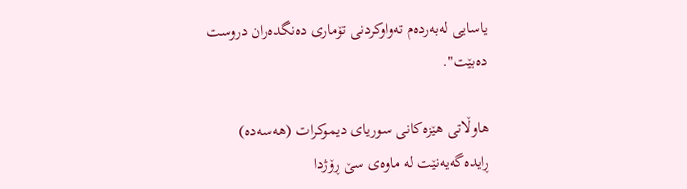یاسایى له‌به‌رده‌م ته‌واوکردنى تۆمارى ده‌نگده‌ران دروست ده‌بێت".

هاوڵاتى ‌هێزه‌کانى سوریاى دیموکرات (هه‌سه‌ده‌) ڕایده‌گه‌یه‌نێت له‌ ماوه‌ى سێ‌ ڕۆژدا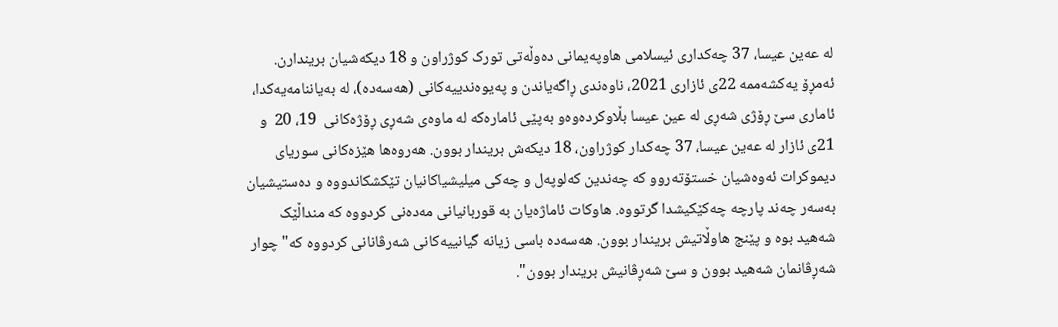له‌ عه‌ین عیسا، 37 چه‌کدارى ئیسلامى هاوپه‌یمانى ده‌وڵه‌تى تورک کوژراون ‌و 18 دیکه‌شیان بریندارن. ئه‌مڕۆ یه‌کشه‌ممه‌ 22ى ئازارى 2021، ناوه‌ندى ڕاگه‌یاندن و په‌یوه‌ندییه‌کانى (هه‌سه‌ده‌)، له‌ به‌یاننامه‌یه‌کدا، ئامارى سێ‌ ڕۆژى شه‌ڕى له‌ عین عیسا بڵاوکرده‌وه‌و به‌پێى ئاماره‌که‌ له‌ ماوه‌ى شه‌ڕى ڕۆژه‌کانى  19، 20  و 21ى ئازار له‌ عه‌ین عیسا، 37 چه‌کدار کوژراون، 18 دیکه‌ش بریندار بوون. هه‌روه‌ها هێزه‌کانى سوریاى دیموکرات ئه‌وه‌شیان خستۆته‌روو که‌ چه‌ندین که‌لوپه‌ل ‌و چه‌کى میلیشیاکانیان تێکشکاندووه‌ ‌و ده‌ستیشیان به‌سه‌ر چه‌ند پارچه‌ چه‌کێکیشدا گرتووه‌. هاوکات ئاماژه‌یان به‌ قوربانیانى مه‌ده‌نى کردووه‌ که‌ منداڵێک شه‌هید بوه‌ و پێنج هاوڵاتیش بریندار بوون. هه‌سه‌ده‌ باسى زیانه‌ گیانییه‌کانى شه‌رڤانانى کردووه‌ که‌" چوار شه‌ڕڤانمان شه‌هید بوون و سێ شه‌ڕڤانیش بریندار بوون".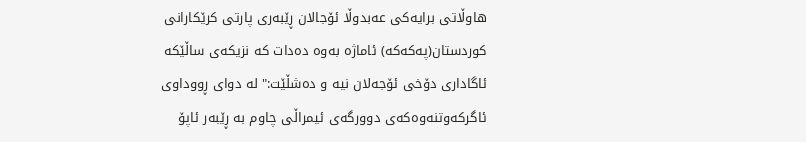هاوڵاتى برایه‌کى عه‌بدوڵا ئۆجالان ڕێبه‌رى پارتى کرێکارانى کوردستان(په‌که‌که‌) ئاماژه‌ به‌وه‌ ده‌دات که‌ نزیکه‌ى ساڵێکه‌ ئاگادارى دۆخى ئۆجه‌لان نیه‌ و ده‌شڵێت:" له‌ دواى ڕووداوى ئاگرکه‌وتنه‌وه‌که‌ى دوورگه‌ى ئیمراڵى چاوم به‌ ڕێبه‌ر ئاپۆ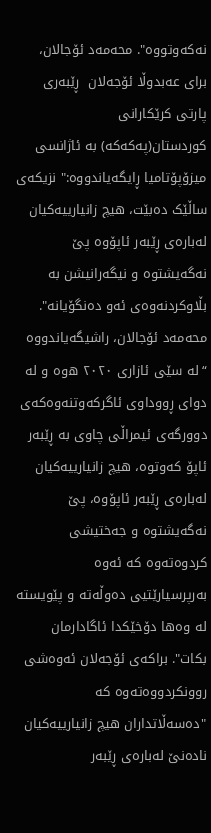نه‌که‌وتووه‌". محه‌مه‌د ئۆجالان، براى عه‌بدوڵا ئۆجه‌لان  ڕێبه‌رى پارتى کرێکارانى کوردستان(په‌که‌که‌) به‌ ئاژانسى میزۆپۆتامیا ڕایگه‌یاندووه‌:" نزیکه‌ى ساڵێک ده‌بێت، هیچ زانیارییه‌کیان له‌باره‌ى ڕێبه‌ر ئاپۆوه‌ پێ‌ نه‌گه‌یشتوه‌ ‌و نیگه‌رانیشن به‌ بڵاوکردنه‌وه‌ى ئه‌و ده‌نگۆیانه‌". محه‌مه‌د ئۆجالان، راشیگه‌یاندووه‌ “له‌ سێى ئازارى ٢٠٢٠ ه‌وه‌ ‌و له‌ دواى ڕووداوى ئاگرکه‌وتنه‌وه‌که‌ى دوورگه‌ى ئیمراڵى چاوى به‌ ڕێبه‌ر ئاپۆ که‌وتوه‌، هیچ زانیارییه‌کیان له‌باره‌ى ڕێبه‌ر ئاپۆوه‌، پێ‌ نه‌گه‌یشتوه‌ ‌و جه‌ختیشى کردوه‌ته‌وه‌ که‌ ئه‌وه‌ به‌رپرسیارێتیى ده‌وڵه‌ته‌ ‌و پێویسته‌ له‌ وه‌ها دۆخێکدا ئاگادارمان بکات". براکه‌ى ئۆجه‌لان ئه‌وه‌شى روونکردووه‌ته‌وه‌ که‌ "ده‌سه‌ڵاتداران هیچ زانیارییه‌کیان ناده‌نێ‌ له‌باره‌ى ڕێبه‌ر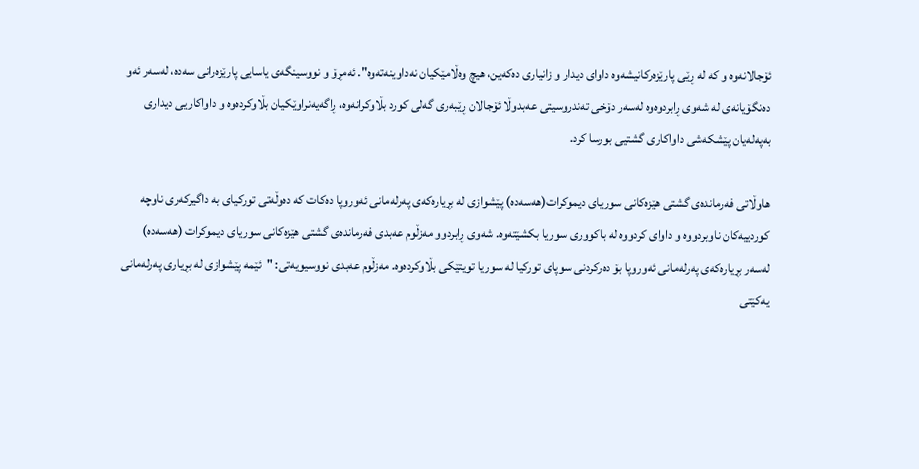ئۆجالانه‌وه‌ ‌و که‌ له‌ ڕێى پارێزه‌رکانیشه‌وه‌ داواى دیدار ‌و زانیارى ده‌که‌ین، هیچ وه‌ڵامێکیان نه‌داوینه‌ته‌وه‌". ئه‌مڕۆ و نووسینگه‌ى یاسایى پارێزه‌رانى سه‌ده‌، له‌سه‌ر ئه‌و ده‌نگۆیانه‌ى له‌ شه‌وى ڕابردوه‌وه‌ له‌سه‌ر دۆخى ته‌ندروسیتى عه‌بدوڵا ئۆجالان ڕێبه‌رى گه‌لى کورد بڵاوکرانه‌وه‌، ڕاگه‌یه‌نراوێکیان بڵاوکرده‌وه‌ ‌و داواکاریى دیدارى به‌په‌له‌یان پێشکه‌شى داواکارى گشتیى بورسا کرد.

هاوڵاتى فه‌رمانده‌ى گشتى هێزه‌کانى سوریاى دیموکرات(هه‌سه‌ده‌) پێشوازى له‌ بڕیاره‌که‌ى په‌رله‌مانى ئه‌وروپا ده‌کات که‌ ده‌وڵه‌تى تورکیاى به‌ داگیرکه‌رى ناوچه‌ کوردییه‌کان ناوبردووه‌ و داواى کردووه‌ له‌ باکوورى سوریا بکشێته‌وه‌. شه‌وى ڕابردوو مه‌زڵوم عه‌بدى فه‌رمانده‌ى گشتى هێزه‌کانى سوریاى دیموکرات (هه‌سه‌ده‌) له‌سه‌ر بڕیاره‌که‌ى په‌رله‌مانى ئه‌وروپا بۆ ده‌رکردنى سوپاى تورکیا له‌ سوریا تویتێکى بڵاوکرده‌وه‌. مه‌زڵوم عه‌بدى نووسیویه‌تی: "ئێمه‌ پێشوازى له‌ بڕیارى په‌رله‌مانى یه‌کێتى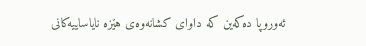ئه‌وروپا ده‌که‌ین که‌ داواى کشانه‌وه‌ى هێزه‌ نایاساییه‌کانى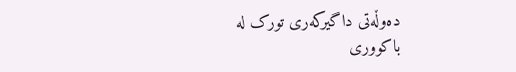ده‌وڵه‌تى داگیرکه‌رى تورک له‌ باکوورى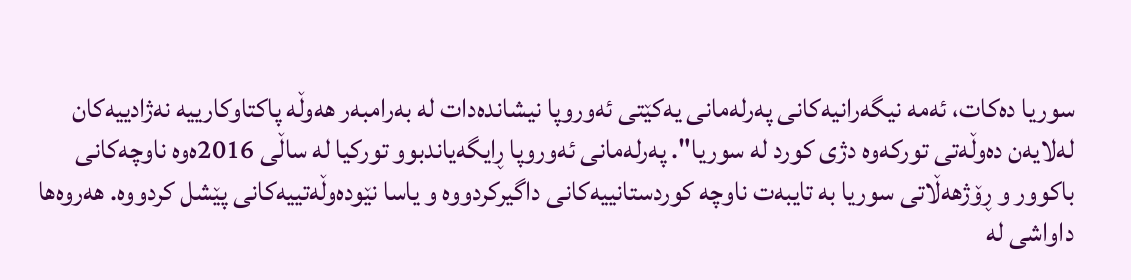سوریا ده‌کات، ئه‌مه‌ نیگه‌رانیه‌کانى په‌رله‌مانى یه‌کێتى ئه‌وروپا نیشانده‌دات له‌ به‌رامبه‌ر هه‌وڵه‌ پاکتاوکارییه‌ نه‌ژادییه‌کان له‌لایه‌ن ده‌وڵه‌تى تورکه‌وه‌ دژى کورد له‌ سوریا". په‌رله‌مانى ئه‌وروپا ڕایگه‌یاندبوو تورکیا له‌ ساڵى 2016ه‌وه‌ ناوچه‌کانى باکوور و ڕۆژهه‌ڵاتى سوریا به‌ تایبه‌ت ناوچه‌ کوردستانییه‌کانى داگیرکردووه‌ و یاسا نێوده‌وڵه‌تییه‌کانى پێشل کردووه‌. هه‌روه‌ها داواشى له‌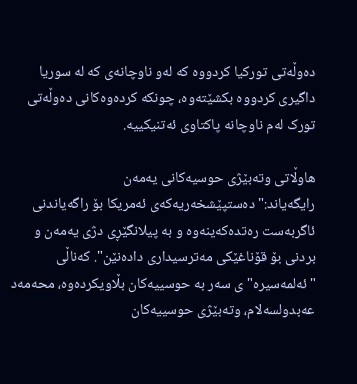ده‌وڵه‌تى تورکیا کردووه‌ که‌ له‌و ناوچانه‌ى که‌ له‌ سوریا داگیرى کردووه‌ بکشێته‌وه‌، چونکه‌ کرده‌وه‌کانى ده‌وڵه‌تى تورک له‌م ناوچانه‌ پاکتاوى ئه‌تنیکییه‌.

هاوڵاتى وته‌بێژى حوسیه‌کانى یه‌مه‌ن رایگه‌یاند:"ده‌ستپێشخه‌ریه‌که‌ى ئه‌مریکا بۆ راگه‌یاندنى ئاگربه‌ست ره‌تده‌که‌ینه‌وه‌ و به‌ پیلانگێڕى دژى یه‌مه‌ن و بردنى بۆ قۆناغێکى مه‌ترسیدارى داده‌نێن". که‌ناڵى "ئه‌لمه‌سیره‌"ى سه‌ر به‌ حوسییه‌کان بڵاویکرده‌وه‌، محه‌مه‌د عه‌بدولسه‌لام، وته‌بێژى حوسییه‌کان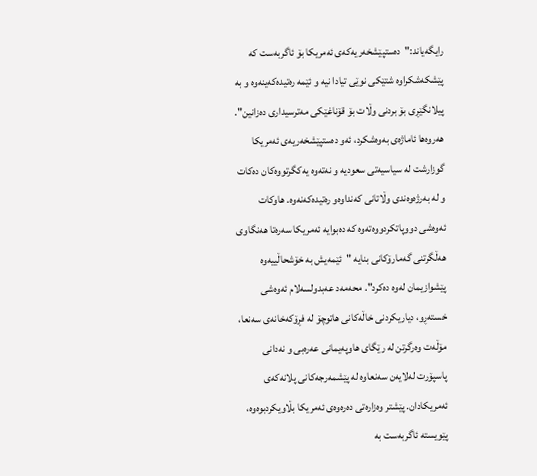رایگه‌یاند:"ده‌ستپێشخه‌ریه‌که‌ى ئه‌مریکا بۆ ئاگربه‌ست که‌ پێشکه‌شکراوه‌ شتێکى نوێى تیادا نیه‌ و ئێمه‌ ره‌تیده‌که‌ینه‌وه‌ و به‌ پیلانگێڕى بۆ بردنى وڵات بۆ قۆناغێکى مه‌ترسیدارى ده‌زانین". هه‌روه‌ها ئاماژه‌ى به‌وه‌شکرد، ئه‌و ده‌ستپێشخه‌ریه‌ى ئه‌مریکا گوزارشت له‌ سیاسیه‌تى سعودیه‌ و نه‌ته‌وه‌ یه‌کگرتووه‌کان ده‌کات و له‌ به‌رژه‌وه‌ندى وڵاتانى که‌نداوه‌و ره‌تیده‌که‌نه‌وه‌. هاوکات ئه‌وه‌شى دووپاتکردووه‌ته‌وه‌ که‌ ده‌بوایه‌ ئه‌مریکا سه‌ره‌تا هه‌نگاوى هه‌ڵگرتنى گه‌مارۆکانى بنایه‌ "ئێمه‌یش به‌ خۆشحاڵییه‌وه‌ پێشوازیمان له‌وه‌ ده‌کرد". محه‌مه‌د عه‌بدولسه‌لام ئه‌وه‌شى خسته‌ڕو، دیاریکردنى خاڵه‌کانى هاتوچۆ له‌ فڕۆکه‌خانه‌ى سه‌نعا، مۆڵه‌ت وه‌رگرتن له‌ رێگاى هاوپه‌یمانى عه‌ره‌بى و نه‌دانى پاسپۆرت له‌لایه‌ن سه‌نعاوه‌ له‌ پێشمه‌رجه‌کانى پلانه‌که‌ى ئه‌مریکادان. پێشتر وه‌زاره‌تى ده‌ره‌وه‌ى ئه‌مریکا بڵاویکردبوه‌وه‌، پێویسته‌ ئاگربه‌ست به‌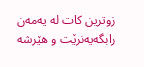زوترین کات له‌ یه‌مه‌ن رابگه‌یه‌نرێت و هێرشه‌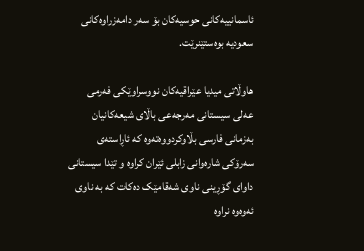ئاسمانییه‌کانى حوسیه‌کان بۆ سه‌ر دامه‌زراوه‌کانى سعودیه‌ بوه‌ستێنرێت.

هاوڵاتى ‌میدیا عێراقیه‌کان نووسراوێکى فه‌رمى عه‌لى سیستانى مه‌رجه‌عى باڵاى شیعه‌کانیان به‌زمانى فارسى بڵاوکردووه‌ته‌وه‌ که‌ ئاڕاسته‌ى سه‌رۆکى شاره‌وانى زابلى ئێران کراوه‌ و تێدا سیستانى داواى گۆڕینى ناوى شه‌قامێک ده‌کات که‌ به‌ ناوى ئه‌وه‌وه‌ نراوه‌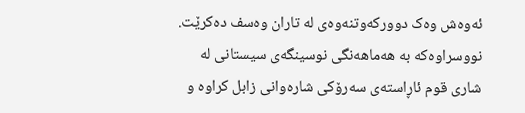ئه‌وه‌ش وه‌ک دوورکه‌وتنه‌وه‌ى له‌ تاران وه‌سف ده‌کرێت. نووسراوه‌که‌ به‌ هه‌ماهه‌نگى نوسینگه‌ى سیستانى له‌ شارى قوم ئاڕاسته‌ى سه‌رۆکى شاره‌وانى زابل کراوه‌ و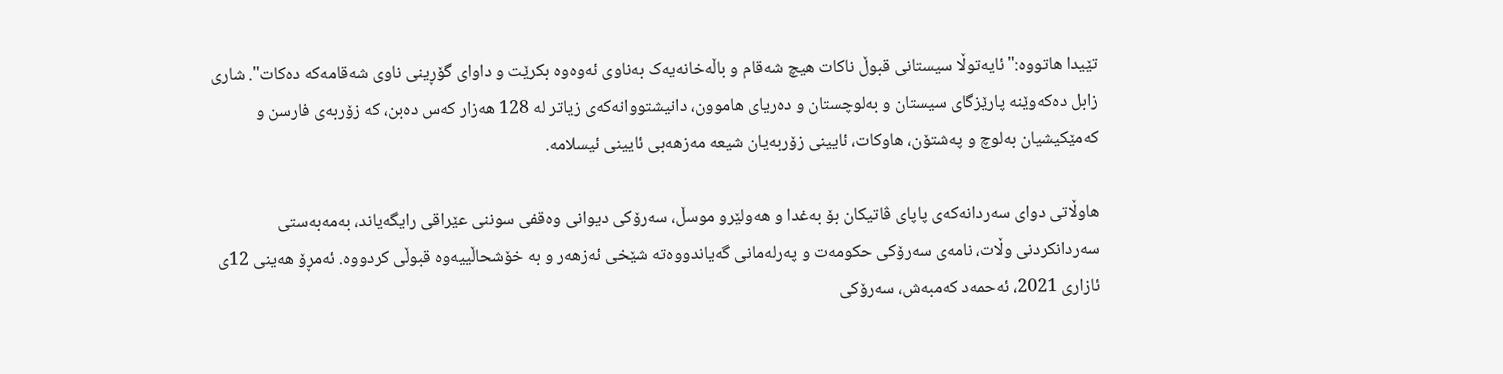تێیدا هاتووه‌:"ئایه‌توڵا سیستانى قبوڵ ناکات هیچ شه‌قام و باڵه‌خانه‌یه‌ک به‌ناوى ئه‌وه‌وه‌ بکرێت و داواى گۆڕینى ناوى شه‌قامه‌که‌ ده‌کات". شارى زابل ده‌که‌وێنه‌ پارێزگاى سیستان و به‌لوچستان و ده‌ریاى هاموون، دانیشتووانه‌که‌ى زیاتر له‌ 128 هه‌زار که‌س ده‌بن، که‌ زۆربه‌ى فارسن و که‌مێکیشیان به‌لوچ و په‌شتۆن، هاوکات، ئایینى زۆربه‌یان شیعه‌ مه‌زهه‌بى ئایینى ئیسلامه‌.

هاوڵاتى دواى سه‌ردانه‌که‌ى پاپاى ڤاتیکان بۆ به‌غدا و هه‌ولێرو موسڵ، سه‌رۆکى دیوانى وه‌قفى سوننى عێراقى رایگه‌یاند، به‌مه‌به‌ستى سه‌ردانکردنى وڵات، نامه‌ى سه‌رۆکى حکومه‌ت و په‌رله‌مانى گه‌یاندووه‌ته‌ شێخى ئه‌زهه‌ر و به‌ خۆشحاڵییه‌وه‌ قبوڵى کردووه‌. ئه‌مڕۆ هه‌ینى 12ى ئازارى 2021، ئه‌حمه‌د که‌مبه‌ش، سه‌رۆکى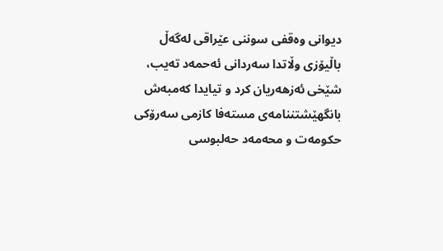دیوانى وه‌قفى سوننى عێراقى له‌گه‌ڵ باڵیۆزى وڵاتدا سه‌ردانى ئه‌حمه‌د ته‌یب، شێخى ئه‌زهه‌ریان کرد و تیایدا که‌مبه‌ش بانگهێشتننامه‌ى مسته‌فا کازمى سه‌رۆکى حکومه‌ت و محه‌مه‌د حه‌لبوسى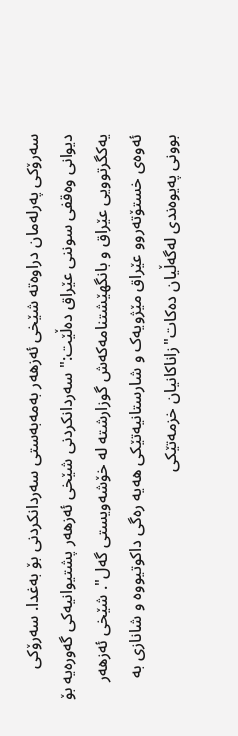سه‌رۆکى په‌رله‌مان دراوه‌ته‌ شێخى ئه‌زهه‌ر به‌مه‌به‌ستى سه‌ردانکردنى بۆ به‌غدا. سه‌رۆکى دیوانى وه‌قفى سوننى عێراق ده‌ڵێت:" سه‌ردانکردنى شێخى ئه‌زهه‌ر پشتیوانیه‌کى گه‌وره‌یه‌ بۆ یه‌کگرتوویى عێراق و بانگهێشتنامه‌که‌ش گوزارشته‌ له‌ خۆشه‌ویستى گه‌ل". شێخى ئه‌زهه‌ر ئه‌وه‌ى خستۆته‌روو عێراق مێژویه‌ک و شارستانیه‌تێکى هه‌یه‌ ره‌گى داکوتیووه‌ و شانازى به‌ بوونى په‌یوه‌ندى له‌گه‌ڵیان ده‌کات"زاناکانیان خزمه‌تێکى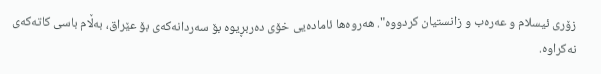زۆرى ئیسلام و عه‌ره‌ب و زانستیان کردووه‌". هه‌روه‌ها ئاماده‌یى خۆى ده‌ربڕیوه‌ بۆ سه‌ردانه‌که‌ى بۆ عێراق، به‌ڵام باسى کاته‌که‌ى نه‌کراوه‌.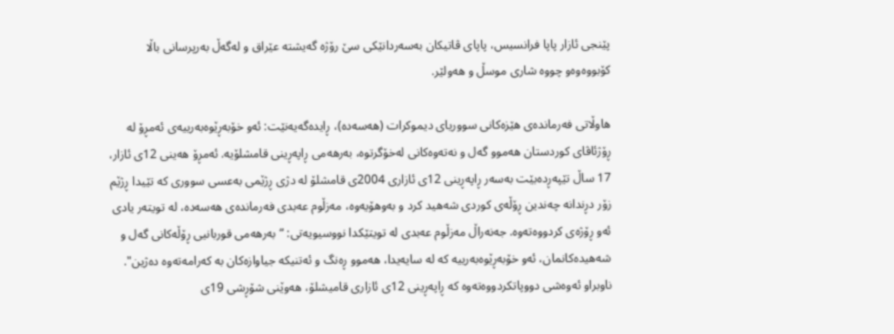پێنجى ئازار پاپا فرانسیس، پاپاى ڤاتیکان به‌سه‌ردانێکى سێ رۆژه‌ گه‌یشته‌ عێراق و له‌گه‌ڵ به‌رپرسانى باڵا کۆبووه‌وه‌و چووه‌ شارى موسڵ و هه‌ولێر.

هاوڵاتى ‌فه‌رمانده‌ى هێزه‌کانى سووریاى دیموکرات (هه‌سه‌ده‌)، ڕایده‌گه‌یه‌نێت: ئه‌و خۆبه‌ڕێوه‌به‌رییه‌ى ئه‌مڕۆ له‌ ڕۆژئاڤاى کوردستان هه‌موو گه‌ل ‌و نه‌ته‌وه‌کانى له‌خۆگرتوه‌، به‌رهه‌مى ڕاپه‌ڕینى قامشلۆیه‌. ئه‌مڕۆ هه‌ینى 12ى ئازار، 17 ساڵ تێپه‌ڕده‌بێت به‌سه‌ر ڕاپه‌ڕینى 12ى ئازارى 2004ى قامشلۆ له‌ دژى ڕژێمى به‌عسى سوورى که‌ تێیدا ڕژێم زۆر دڕندانه‌ چه‌ندین ڕۆڵه‌ى کوردى شه‌هید کرد ‌و به‌وهۆیه‌وه‌، مه‌زڵوم عه‌بدى فه‌رمانده‌ى هه‌سه‌ده‌، له‌ تویته‌ر یادى ئه‌و ڕۆژه‌ى کردووه‌ته‌وه‌. جه‌نه‌راڵ مه‌زڵوم عه‌بدى له‌ تویتێکدا نووسیویه‌تی: “به‌رهه‌مى قوربانیى ڕۆڵه‌کانى گه‌ل ‌و شه‌هیده‌کانمان، ئه‌و خۆبه‌ڕێوه‌به‌رییه‌ که‌ له‌ سایه‌یدا، هه‌موو ڕه‌نگ ‌و ئه‌تنیکه‌ جیاوازه‌کان به‌ که‌رامه‌ته‌وه‌ ده‌ژین". ناوبراو ئه‌وه‌شى دووپاتکردووه‌ته‌وه‌ که‌ ڕاپه‌ڕینى 12ى ئازارى قامیشلۆ، هه‌وێنى شۆڕشى 19ى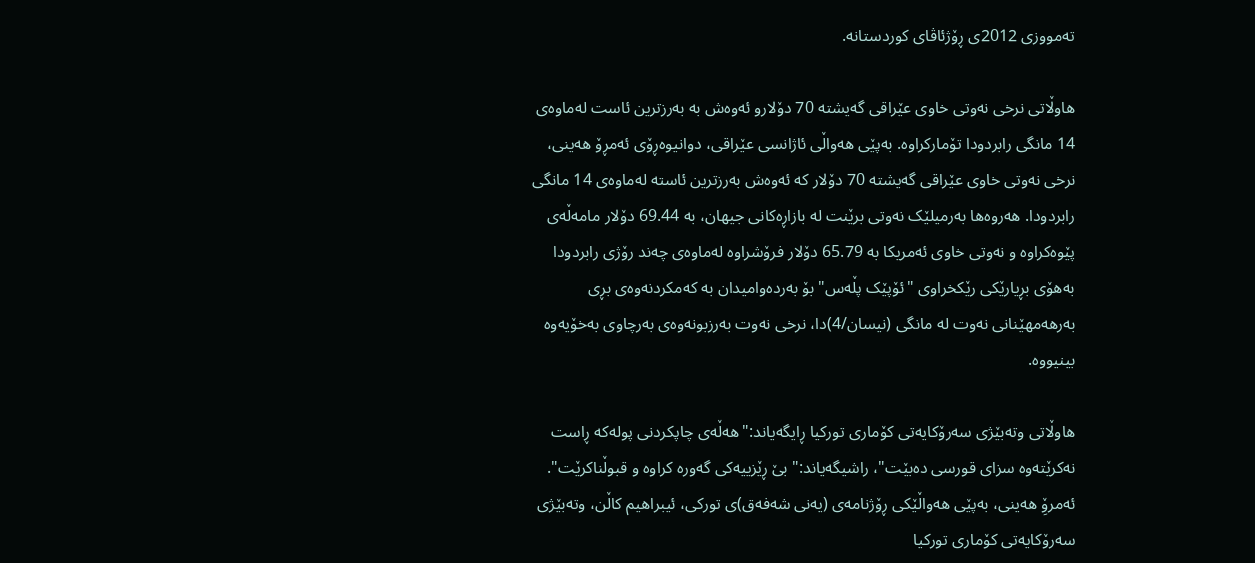ته‌مووزى 2012ى ڕۆژئاڤاى کوردستانه‌.

هاوڵاتى نرخى نه‌وتى خاوى عێراقى گه‌یشته‌ 70 دۆلارو ئه‌وه‌ش به‌ به‌رزترین ئاست له‌ماوه‌ى 14 مانگى رابردودا تۆمارکراوه‌. به‌پێى هه‌واڵى ئاژانسى عێراقی، دوانیوه‌ڕۆى ئه‌مڕۆ هه‌ینی، نرخى نه‌وتى خاوى عێراقى گه‌یشته‌ 70 دۆلار که‌ ئه‌وه‌ش به‌رزترین ئاسته‌ له‌ماوه‌ى 14 مانگى رابردودا. هه‌روه‌ها به‌رمیلێک نه‌وتى برێنت له‌ بازاڕه‌کانى جیهان، به‌ 69.44 دۆلار مامه‌ڵه‌ى پێوه‌کراوه‌ و نه‌وتى خاوى ئه‌مریکا به‌ 65.79 دۆلار فرۆشراوه‌ له‌ماوه‌ى چه‌ند رۆژى رابردودا به‌هۆى بڕیارێکى رێکخراوى "ئۆپێک پڵه‌س" بۆ به‌رده‌وامیدان به‌ که‌مکردنه‌وه‌ى بڕى به‌رهه‌مهێنانى نه‌وت له‌ مانگى (نیسان/4)دا، نرخى نه‌وت به‌رزبونه‌وه‌ى به‌رچاوى به‌خۆیه‌وه‌ بینیووه‌.

هاوڵاتى ‌وته‌بێژى سه‌رۆکایه‌تى کۆمارى تورکیا ڕایگه‌یاند:"هه‌ڵه‌ى چاپکردنى پوله‌که‌ ڕاست نه‌کرێته‌وه‌ سزاى قورسى ده‌بێت"، راشیگه‌یاند:" بێ ڕێزییه‌کى گه‌وره‌ کراوه‌ و قبوڵناکرێت". ئه‌مرۆِ هه‌ینى، به‌پێى هه‌واڵێکى ڕۆژنامه‌ى (یه‌نى شه‌فه‌ق)ى تورکى، ئیبراهیم کاڵن، وته‌بێژى سه‌رۆکایه‌تى کۆمارى تورکیا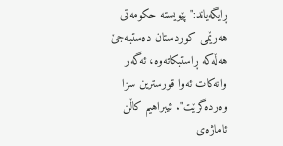ڕایگه‌یاند:"پێویسته‌ حکومه‌تى هه‌رێمى کوردستان ده‌ستبه‌جێ هه‌ڵه‌که‌ ڕاستبکاته‌وه‌، ئه‌گه‌ر وانه‌کات ئه‌وا قورسترین سزا وه‌رده‌گرێت". ئیبراهیم کاڵن ئاماژه‌ى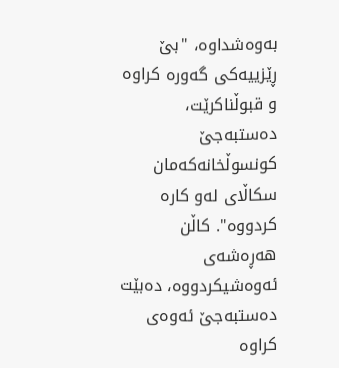به‌وه‌شداوه‌، "بێ ڕێزییه‌کى گه‌وره‌ کراوه‌ و قبوڵناکرێت، ده‌ستبه‌جێ کونسوڵخانه‌که‌مان سکاڵاى له‌و کاره‌ کردووه‌". کاڵن هه‌ڕه‌شه‌ى ئه‌وه‌شیکردووه‌، ده‌بێت ده‌ستبه‌جێ ئه‌وه‌ى کراوه‌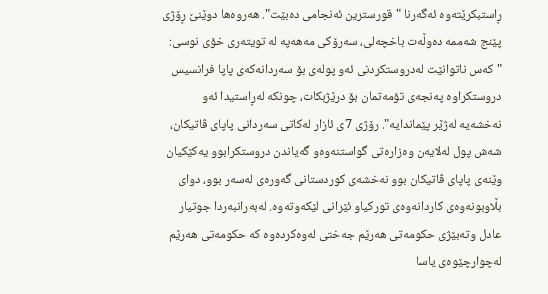ڕاستبکرێته‌وه‌ ئه‌گه‌رنا "قورسترین ئه‌نجامى ده‌بێت". هه‌روه‌ها دوێنێ ڕۆژى پێنج شه‌ممه‌ ده‌وڵه‌ت باخچه‌لی، سه‌رۆکى مه‌هه‌په‌ له‌ تویته‌رى خۆى نوسى: "که‌س ناتوانێت له‌دروستکردنى ئه‌و پوله‌ى بۆ سه‌ردانه‌که‌ى پاپا فرانسیس دروستکراوه‌ په‌نجه‌ى تۆمه‌تمان بۆ درێژبکات، چونکه‌ له‌ڕاستیدا ئه‌و نه‌خشه‌یه‌ له‌ژێر پێماندایه‌". رۆژى 7ى ئازار له‌کاتى سه‌ردانى پاپاى ڤاتیکان، شه‌ش پول له‌لایه‌ن وه‌زاره‌تى گواستنه‌وه‌و گه‌یاندن دروستکرابوو یه‌کێکیان وێنه‌ى پاپاى ڤاتیکان بوو نه‌خشه‌ى کوردستانى گه‌وره‌ى له‌سه‌ر بوو، دواى بڵاوبونه‌وه‌ى کاردانه‌وه‌ى تورکیاو ئێرانى لێکه‌وته‌وه‌. له‌به‌رانبه‌ردا جوتیار عادل وته‌بێژى حکومه‌تى هه‌رێم جه‌ختى له‌وه‌کرده‌وه‌ که‌ حکومه‌تى هه‌رێم له‌چوارچێوه‌ى یاسا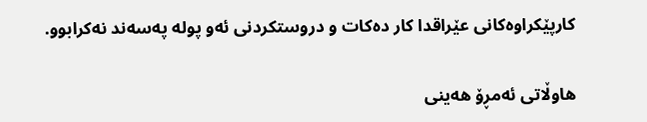کارپێکراوه‌کانى عێراقدا کار ده‌کات و دروستکردنى ئه‌و پوله‌ په‌سه‌ند نه‌کرابوو.

هاوڵاتى ئه‌مڕۆ هه‌ینى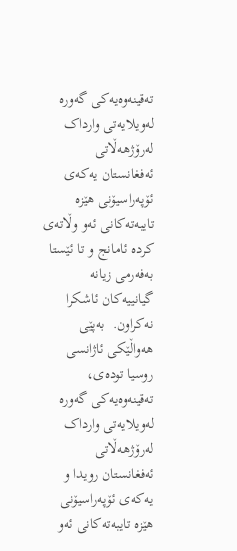ته‌قینه‌وه‌یه‌کى گه‌وره‌ له‌ویلایه‌تى وارداک له‌رۆژهه‌ڵاتى ئه‌فغانستان یه‌که‌ى ئۆپه‌راسیۆنى هێزه‌ تایبه‌ته‌کانى ئه‌و وڵاته‌ى کرده‌ ئامانج و تا ئێستا به‌فه‌رمى زیانه‌ گیانییه‌کان ئاشکرا نه‌کراون.  به‌پێى هه‌واڵێکى ئاژانسى روسیا توده‌ی، ته‌قینه‌وه‌یه‌کى گه‌وره‌ له‌ویلایه‌تى وارداک له‌رۆژهه‌ڵاتى ئه‌فغانستان رویدا و یه‌که‌ى ئۆپه‌راسیۆنى هێزه‌ تایبه‌ته‌کانى ئه‌و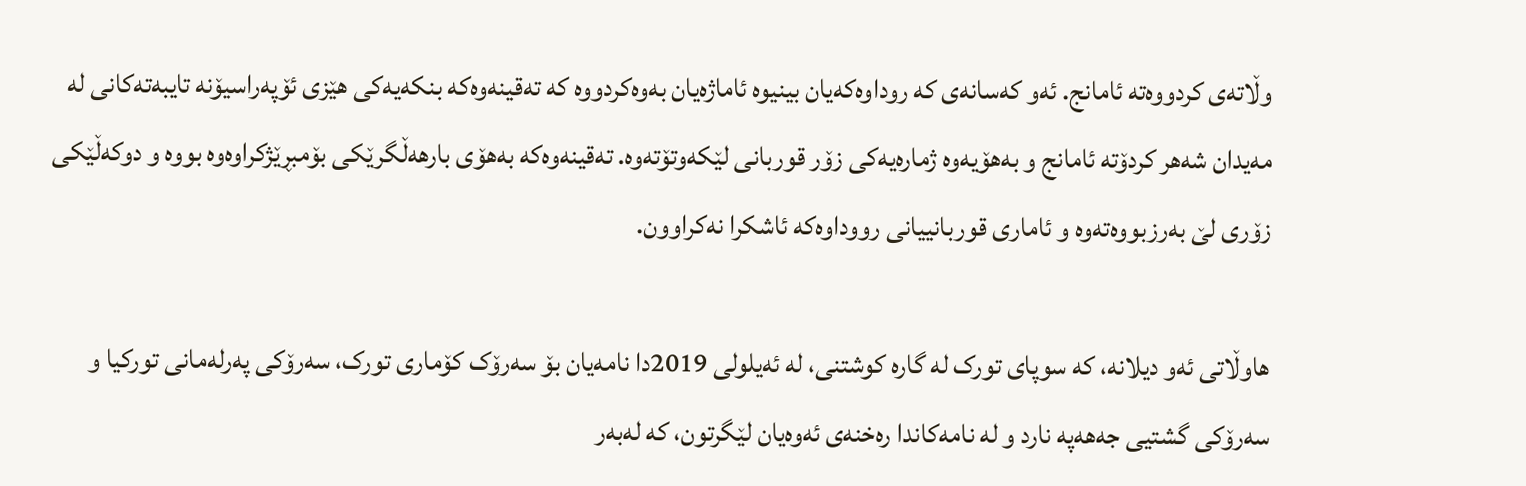وڵاته‌ى کردووه‌ته‌ ئامانج. ئه‌و که‌سانه‌ى که‌ روداوه‌که‌یان بینیوه‌ ئاماژه‌یان به‌وه‌کردووه‌ که‌ ته‌قینه‌وه‌که‌ بنکه‌یه‌کى هێزى ئۆپه‌راسیۆنه‌ تایبه‌ته‌کانى له‌ مه‌یدان شه‌هر کردۆته‌ ئامانج و به‌هۆیه‌وه‌ ژماره‌یه‌کى زۆر قوربانى لێکه‌وتۆته‌وه‌. ته‌قینه‌وه‌که‌ به‌هۆى بارهه‌ڵگرێکى بۆمبڕێژکراوه‌وه‌ بووه‌ و دوکه‌ڵێکى زۆرى لێ به‌رزبووه‌ته‌وه‌ و ئامارى قوربانییانى رووداوه‌که‌ ئاشکرا نه‌کراوون.

هاوڵاتى ئه‌و دیلانه‌، که‌ سوپاى تورک له‌ گاره‌ کوشتنی، له‌ ئه‌یلولى 2019دا نامه‌یان بۆ سه‌رۆک کۆمارى تورک، سه‌رۆکى په‌رله‌مانى تورکیا و سه‌رۆکى گشتیى جه‌هه‌په‌ نارد و له‌ نامه‌کاندا ره‌خنه‌ى ئه‌وه‌یان لێگرتون، که‌ له‌به‌ر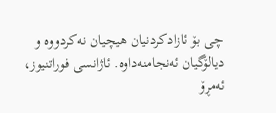چى بۆ ئازادکردنیان هیچیان نه‌کردووه‌ و دیالۆگیان ئه‌نجامنه‌داوه‌. ئاژانسى فوراتنیوز، ئه‌مڕۆ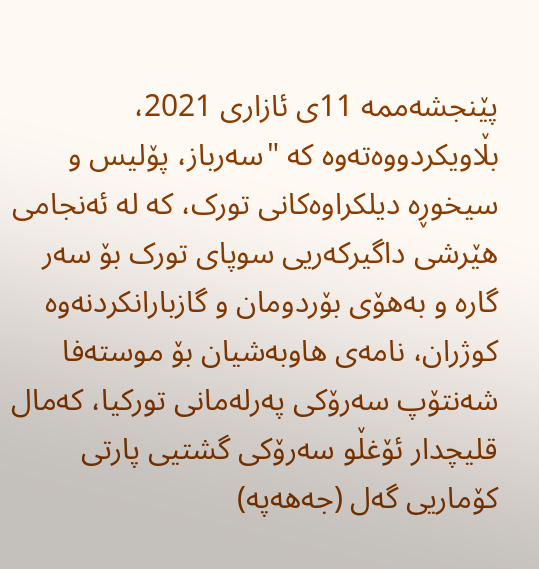پێنجشه‌ممه‌ 11ى ئازارى 2021، بڵاویکردووه‌ته‌وه‌ که‌ "سه‌رباز، پۆلیس و سیخوڕه‌ دیلکراوه‌کانى تورک، که‌ له‌ ئه‌نجامى هێرشى داگیرکه‌ریى سوپاى تورک بۆ سه‌ر گاره‌ و به‌هۆى بۆردومان و گازبارانکردنه‌وه‌ کوژران، نامه‌ى هاوبه‌شیان بۆ موسته‌فا شه‌نتۆپ سه‌رۆکى په‌رله‌مانى تورکیا، که‌مال قلیچدار ئۆغڵو سه‌رۆکى گشتیى پارتى کۆماریى گه‌ل (جه‌هه‌په‌)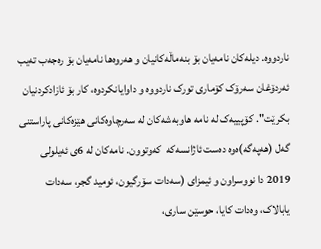ناردووه‌. دیله‌کان نامه‌یان بۆ بنه‌ماڵه‌کانیان و هه‌روه‌ها نامه‌یان بۆ ره‌جه‌ب ته‌یب ئه‌ردۆغان سه‌رۆک کۆمارى تورک ناردووه‌ و داوایانکردوه‌، کار بۆ ئازادکردنیان بکرێت". کۆپییه‌ک له‌ نامه‌ هاوبه‌شه‌کان له‌ سه‌رچاوه‌کانى هێزه‌کانى پاراستنى گه‌ل (هه‌په‌گه‌)ه‌وه‌ ده‌ست ئاژانسه‌که‌  که‌وتوون. نامه‌کان له‌ 6ى ئه‌یلولى 2019 دا نووسراون و ئیمزاى (سه‌دات سۆرگیون، ئومید گجر، سه‌دات یابالاک، وه‌دات کایا، حوسێن ساری،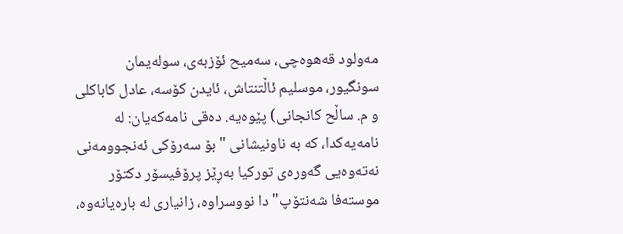مه‌ولود قه‌هوه‌چی، سه‌میح ئۆزبه‌ی، سوله‌یمان سونگیور، موسلیم ئاڵتنتاش، ئایدن کۆسه‌، عادل کاباکلى و م. ساڵح کانجانى) پێوه‌یه‌. ده‌قى نامه‌که‌یان: له‌ نامه‌یه‌کدا، که‌ به‌ ناونیشانى "بۆ سه‌رۆکى ئه‌نجوومه‌نى نه‌ته‌وه‌یى گه‌وره‌ى تورکیا به‌ڕێز پرۆفیسۆر دکتۆر موسته‌فا شه‌نتۆپ" دا نووسراوه‌، زانیارى له‌ باره‌یانه‌وه‌،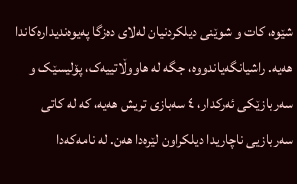شێوه‌، کات و شوێنى دیلکردنیان له‌لاى ده‌زگا په‌یوه‌ندیداره‌کاندا هه‌یه‌. راشیانگه‌یاندووه‌، جگه‌ له‌ هاووڵاتییه‌ک، پۆلیسێک و سه‌ربازێکى ئه‌رکدار، ٤ سه‌بازى تریش هه‌یه‌، که‌ له‌ کاتى سه‌ربازیى ناچاریدا دیلکراون لێره‌دا هه‌ن. له‌ نامه‌که‌دا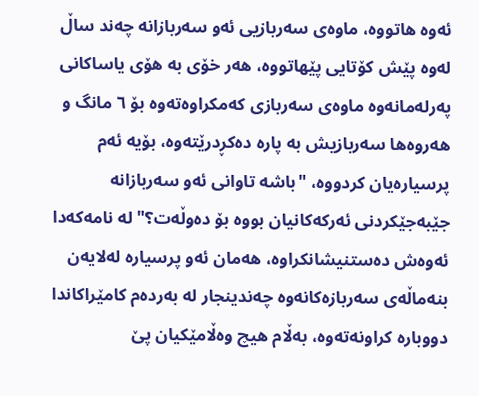ئه‌وه‌ هاتووه‌، ماوه‌ى سه‌ربازیى ئه‌و سه‌ربازانه‌ چه‌ند ساڵ له‌وه‌ پێش کۆتایى پێهاتووه‌، هه‌ر خۆى به‌ هۆى یاساکانى په‌رله‌مانه‌وه‌ ماوه‌ى سه‌ربازى که‌مکراوه‌ته‌وه‌ بۆ ٦ مانگ و هه‌روه‌ها سه‌ربازیش به‌ پاره‌ ده‌کڕدرێته‌وه‌، بۆیه‌ ئه‌م پرسیاره‌یان کردووه‌، "باشه‌ تاوانى ئه‌و سه‌ربازانه‌ جێبه‌جێکردنى ئه‌رکه‌کانیان بووه‌ بۆ ده‌وڵه‌ت؟" له‌ نامه‌که‌دا ئه‌وه‌ش ده‌ستنیشانکراوه‌، هه‌مان ئه‌و پرسیاره‌ له‌لایه‌ن بنه‌ماڵه‌ى سه‌ربازه‌کانه‌وه‌ چه‌ندینجار له‌ به‌رده‌م کامێراکاندا دووباره‌ کراونه‌ته‌وه‌، به‌ڵام هیچ وه‌ڵامێکیان پێ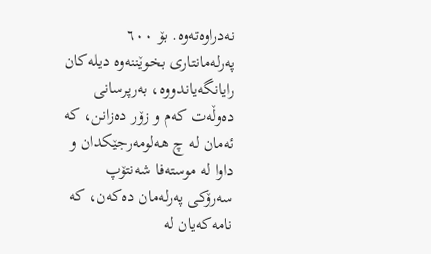نه‌دراوه‌ته‌وه‌. بۆ ٦٠٠ په‌رله‌مانتارى بخوێننه‌وه‌ دیله‌کان رایانگه‌یاندووه‌، به‌رپرسانى ده‌وڵه‌ت که‌م و زۆر ده‌زانن، که‌ ئه‌مان له‌ چ هه‌لومه‌رجێکدان و داوا له‌ موسته‌فا شه‌نتۆپ سه‌رۆکى په‌رله‌مان ده‌که‌ن، که‌ نامه‌که‌یان له‌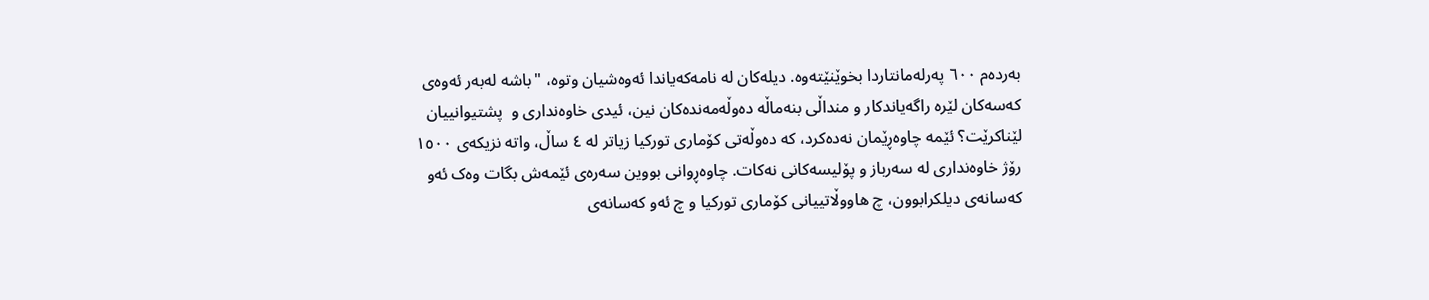به‌رده‌م ٦٠٠ په‌رله‌مانتاردا بخوێنێته‌وه‌. دیله‌کان له‌ نامه‌که‌یاندا ئه‌وه‌شیان وتوه‌، "باشه‌ له‌به‌ر ئه‌وه‌ى که‌سه‌کان لێره‌ راگه‌یاندکار و منداڵى بنه‌ماڵه‌ ده‌وڵه‌مه‌نده‌کان نین، ئیدى خاوه‌ندارى و  پشتیوانییان لێناکرێت؟ ئێمه‌ چاوه‌ڕێمان نه‌ده‌کرد، که‌ ده‌وڵه‌تى کۆمارى تورکیا زیاتر له‌ ٤ ساڵ، واته‌ نزیکه‌ى ١٥٠٠ رۆژ خاوه‌ندارى له‌ سه‌رباز و پۆلیسه‌کانى نه‌کات. چاوه‌ڕوانى بووین سه‌ره‌ى ئێمه‌ش بگات وه‌ک ئه‌و که‌سانه‌ى دیلکرابوون، چ هاووڵاتییانى کۆمارى تورکیا و چ ئه‌و که‌سانه‌ى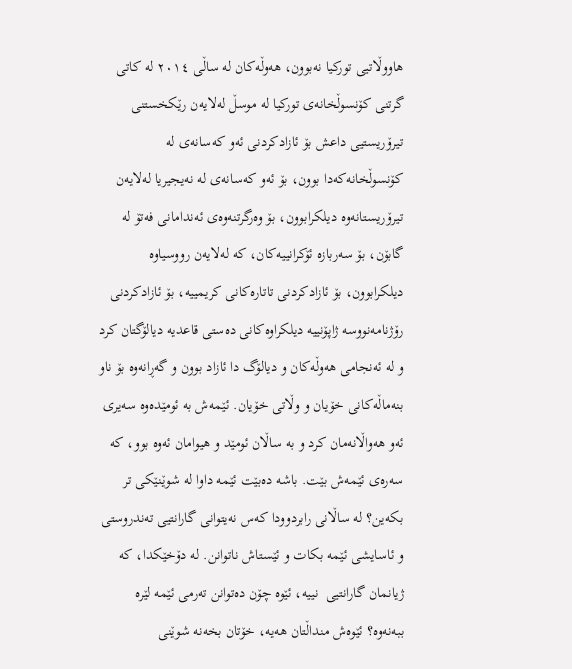هاووڵاتیى تورکیا نه‌بوون، هه‌وڵه‌کان له‌ ساڵى ٢٠١٤ له‌ کاتى گرتنى کۆنسوڵخانه‌ى تورکیا له‌ موسڵ له‌لایه‌ن رێکخستنى تیرۆریستیى داعش بۆ ئازادکردنى ئه‌و که‌سانه‌ى له‌ کۆنسوڵخانه‌که‌دا بوون، بۆ ئه‌و که‌سانه‌ى له‌ نه‌یجیریا له‌لایه‌ن تیرۆریستانه‌وه‌ دیلکرابوون، بۆ وه‌رگرتنه‌وه‌ى ئه‌ندامانى فه‌تۆ له‌ گابۆن، بۆ سه‌ربازه‌ ئۆکرانییه‌کان، که‌ له‌لایه‌ن رووسیاوه‌ دیلکرابوون، بۆ ئازادکردنى تاتاره‌کانى کریمییه‌، بۆ ئازادکردنى رۆژنامه‌نووسه‌ ژاپۆنییه‌ دیلکراوه‌کانى ده‌ستى قاعدیه‌ دیالۆگتان کرد و له‌ ئه‌نجامى هه‌وڵه‌کان و دیالۆگ دا ئازاد بوون و گه‌ڕانه‌وه‌ بۆ ناو بنه‌ماڵه‌کانى خۆیان و وڵاتى خۆیان. ئێمه‌ش به‌ ئومێده‌وه‌ سه‌یرى ئه‌و هه‌واڵانه‌مان کرد و به‌ ساڵان ئومێد و هیوامان ئه‌وه‌ بوو، که‌ سه‌ره‌ى ئێمه‌ش بێت. باشه‌ ده‌بێت ئێمه‌ داوا له‌ شوێنێکى تر بکه‌ین؟ له‌ ساڵانى رابردوودا که‌س نه‌یتوانى گارانتیى ته‌ندروستى و ئاسایشى ئێمه‌ بکات و ئێستاش ناتوانن. له‌ دۆخێکدا، که‌ ژیانمان گارانتیى  نییه‌، ئێوه‌ چۆن ده‌توانن ته‌رمى ئێمه‌ لێره‌ ببه‌نه‌وه‌؟ ئێوه‌ش منداڵتان هه‌یه‌، خۆتان بخه‌نه‌ شوێنى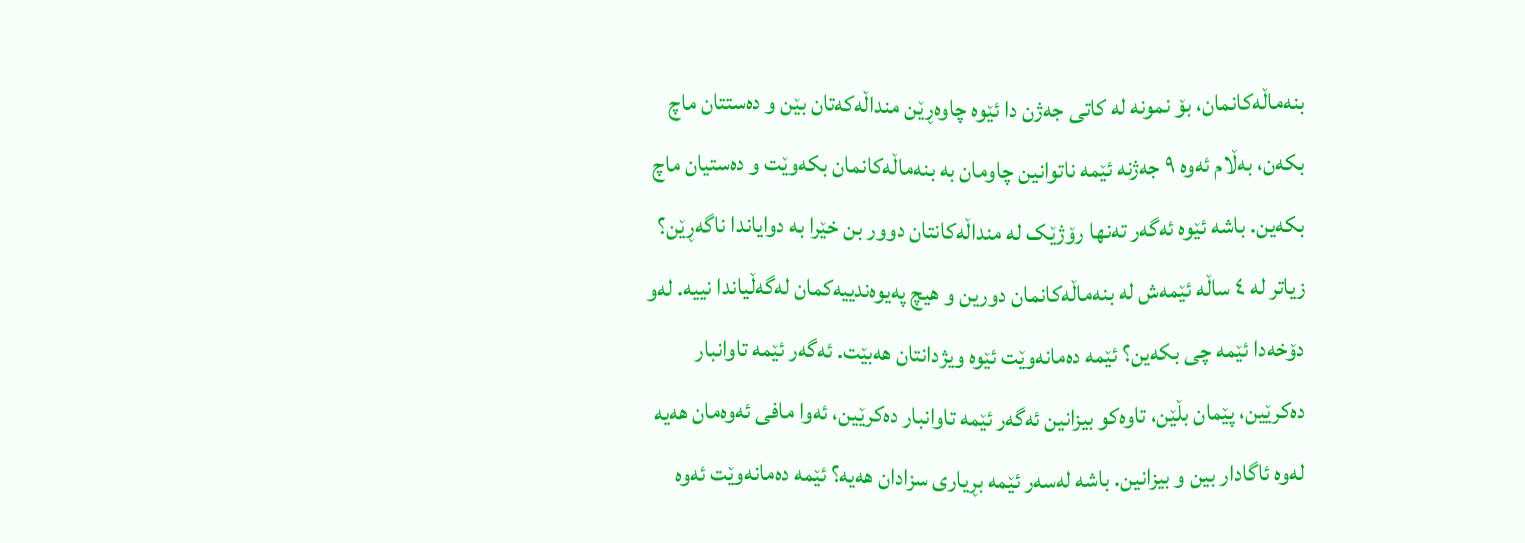بنه‌ماڵه‌کانمان، بۆ نمونه‌ له‌ کاتى جه‌ژن دا ئێوه‌ چاوه‌ڕێن منداڵه‌که‌تان بێن و ده‌ستتان ماچ بکه‌ن، به‌ڵام ئه‌وه‌ ٩ جه‌ژنه‌ ئێمه‌ ناتوانین چاومان به‌ بنه‌ماڵه‌کانمان بکه‌وێت و ده‌ستیان ماچ بکه‌ین. باشه‌ ئێوه‌ ئه‌گه‌ر ته‌نها رۆژێک له‌ منداڵه‌کانتان دوور بن خێرا به‌ دوایاندا ناگه‌ڕێن؟ زیاتر له‌ ٤ ساڵه‌ ئێمه‌ش له‌ بنه‌ماڵه‌کانمان دورین و هیچ په‌یوه‌ندییه‌کمان له‌گه‌ڵیاندا نییه‌. له‌و دۆخه‌دا ئێمه‌ چى بکه‌ین؟ ئێمه‌ ده‌مانه‌وێت ئێوه‌ ویژدانتان هه‌بێت. ئه‌گه‌ر ئێمه‌ تاوانبار ده‌کرێین، پێمان بڵێن، تاوه‌کو بیزانین ئه‌گه‌ر ئێمه‌ تاوانبار ده‌کرێین، ئه‌وا مافى ئه‌وه‌مان هه‌یه‌ له‌وه‌ ئاگادار بین و بیزانین. باشه‌ له‌سه‌ر ئێمه‌ بڕیارى سزادان هه‌یه‌؟ ئێمه‌ ده‌مانه‌وێت ئه‌وه‌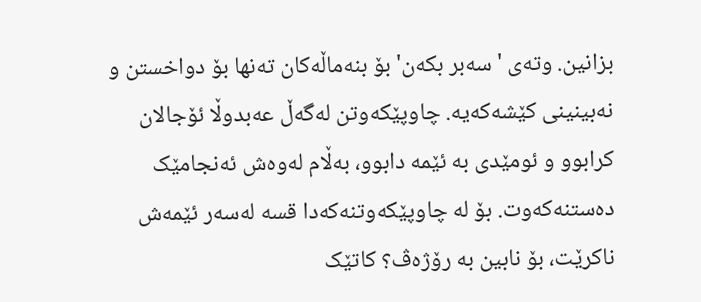بزانین. وته‌ى 'سه‌بر بکه‌ن' بۆ بنه‌ماڵه‌کان ته‌نها بۆ دواخستن و نه‌بینینى کێشه‌که‌یه‌. چاوپێکه‌وتن له‌گه‌ڵ عه‌بدوڵا ئۆجالان کرابوو و ئومێدى به‌ ئێمه‌ دابوو، به‌ڵام له‌وه‌ش ئه‌نجامێک ده‌ستنه‌که‌وت. بۆ له‌ چاوپێکه‌وتنه‌که‌دا قسه‌ له‌سه‌ر ئێمه‌ش ناکرێت، بۆ نابین به‌ رۆژه‌ڤ؟ کاتێک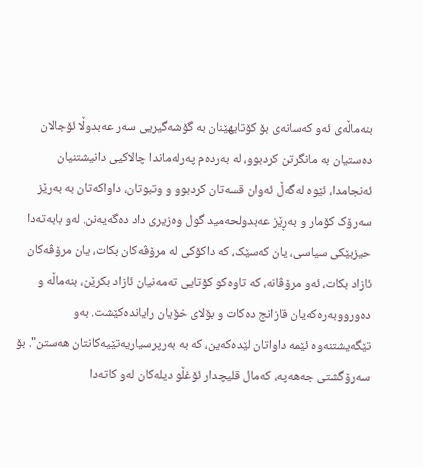بنه‌ماڵه‌ى ئه‌و که‌سانه‌ى بۆ کۆتایهێنان به‌ گۆشه‌گیریى سه‌ر عه‌بدوڵا ئۆجالان ده‌ستیان به‌ مانگرتن کردبوو، له‌ به‌رده‌م په‌رله‌ماندا چالاکیى دانیشتنیان ئه‌نجامدا، ئێوه‌ له‌گه‌ڵ ئه‌وان قسه‌تان کردبوو و وتبوتان، داواکه‌تان به‌ به‌رێز سه‌رۆک کۆمار و به‌ڕێز عه‌بدولحه‌مید گول وه‌زیرى داد ده‌گه‌یه‌نن. له‌و بابه‌ته‌دا حیزبێکى سیاسی، یان که‌سێک، که‌ داکۆکى له‌ مرۆڤه‌کان بکات، یان مرۆڤه‌کان ئازاد بکات، ئه‌و مرۆڤانه‌، که‌ تاوه‌کو کۆتایى ته‌مه‌نیان ئازاد بکرێن، بنه‌ماڵه‌ و ده‌ورووبه‌ره‌که‌یان قازانج ده‌کات و بۆلاى خۆیان رایانده‌کێشت. به‌و تێگه‌یشتنه‌وه‌ ئێمه‌ داواتان لێده‌که‌ین، که‌ به‌ به‌رپرسیاریه‌تێیه‌کانتان هه‌ستن". بۆ سه‌رۆگشتى جه‌هه‌په‌، که‌مال قلیچدار ئۆغڵو دیله‌کان له‌و کاته‌دا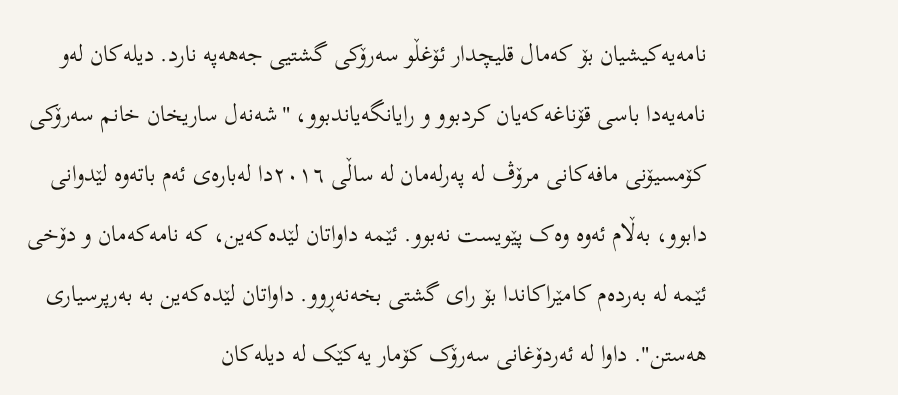نامه‌یه‌کیشیان بۆ که‌مال قلیچدار ئۆغڵو سه‌رۆکى گشتیى جه‌هه‌په‌ نارد. دیله‌کان له‌و نامه‌یه‌دا باسى قۆناغه‌که‌یان کردبوو و رایانگه‌یاندبوو، "شه‌نه‌ل ساریخان خانم سه‌رۆکى کۆمسیۆنى مافه‌کانى مرۆڤ له‌ په‌رله‌مان له‌ ساڵى ٢٠١٦دا له‌باره‌ى ئه‌م باته‌وه‌ لێدوانى دابوو، به‌ڵام ئه‌وه‌ وه‌ک پێویست نه‌بوو. ئێمه‌ داواتان لێده‌که‌ین، که‌ نامه‌که‌مان و دۆخى ئێمه‌ له‌ به‌رده‌م کامێراکاندا بۆ راى گشتى بخه‌نه‌ڕوو. داواتان لێده‌که‌ین به‌ به‌رپرسیارى هه‌ستن". داوا له‌ ئه‌ردۆغانى سه‌رۆک کۆمار یه‌کێک له‌ دیله‌کان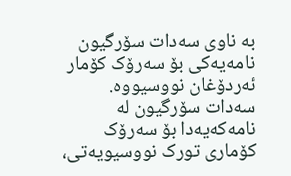به‌ ناوى سه‌دات سۆرگیون نامه‌یه‌کى بۆ سه‌رۆک کۆمار ئه‌ردۆغان نووسیووه‌. سه‌دات سۆرگیون له‌ نامه‌که‌یه‌دا بۆ سه‌رۆک کۆمارى تورک نووسیویه‌تی،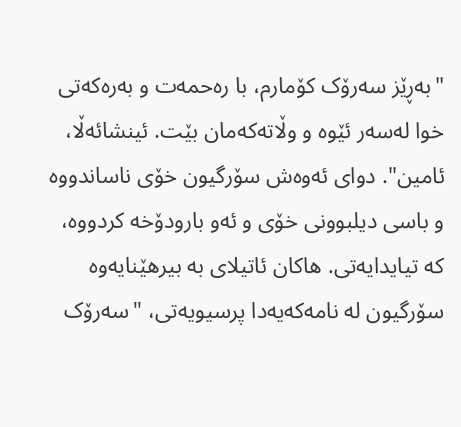"به‌ڕێز سه‌رۆک کۆمارم، با ره‌حمه‌ت و به‌ره‌که‌تى خوا له‌سه‌ر ئێوه‌ و وڵاته‌که‌مان بێت. ئینشائه‌ڵا، ئامین". دواى ئه‌وه‌ش سۆرگیون خۆى ناساندووه‌ و باسى دیلبوونى خۆى و ئه‌و بارودۆخه‌ کردووه‌، که‌ تیایدایه‌تی. هاکان ئاتیلاى به‌ بیرهێنایه‌وه‌ سۆرگیون له‌ نامه‌که‌یه‌دا پرسیویه‌تی، "سه‌رۆک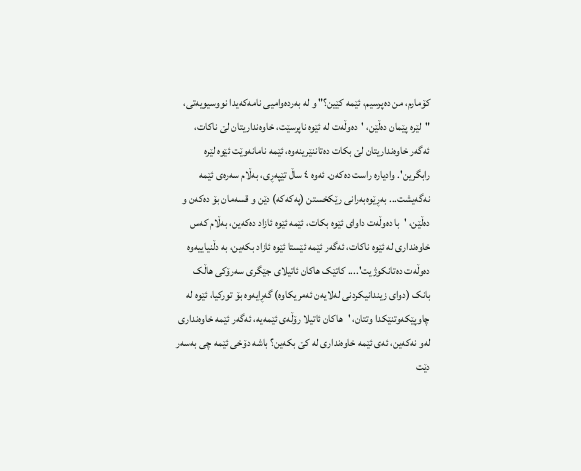کۆمارم، من ده‌پرسیم، ئێمه‌ کێین؟" و له‌ به‌رده‌وامیى نامه‌که‌یدا نووسیویه‌تی، "لێره‌ پێمان ده‌ڵێن، 'ده‌وڵه‌ت له‌ ئێوه‌ ناپرسێت، خاوه‌نداریتان لێ ناکات، ئه‌گه‌ر خاوه‌نداریتان لێ بکات ده‌تاننێرینه‌وه‌، ئێمه‌ نامانه‌وێت ئێوه‌ لێره‌ رابگرین'. وادیاره‌ راست ده‌که‌ن. ئه‌وه‌ ٤ ساڵ تێپه‌ڕی، به‌ڵام سه‌ره‌ى ئێمه‌ نه‌گه‌یشت... به‌ڕێوه‌به‌رانى رێکخستن (په‌که‌که‌) دێن و قسه‌مان بۆ ده‌که‌ن و ده‌ڵێن، 'با ده‌وڵه‌ت داواى ئێوه‌ بکات، ئێمه‌ ئێوه‌ ئازاد ده‌که‌ین، به‌ڵام که‌س خاوه‌ندارى له‌ ئێوه‌ ناکات، ئه‌گه‌ر ئێمه‌ ئێستا ئێوه‌ ئازاد بکه‌ین، به‌ دڵنیاییه‌وه‌ ده‌وڵه‌ت ده‌تانکوژیت'.... کاتێک هاکان ئاتیلاى جێگرى سه‌رۆکى هاڵک بانک (دواى زیندانیکردنى له‌لایه‌ن ئه‌مریکاوه‌) گه‌ڕایه‌وه‌ بۆ تورکیا، ئێوه‌ له‌ چاوپێکه‌وتنێکدا وتتان، 'هاکان ئاتیلا رۆڵه‌ى ئێمه‌یه‌، ئه‌گه‌ر ئێمه‌ خاوه‌ندارى له‌و نه‌که‌ین، ئه‌ى ئێمه‌ خاوه‌ندارى له‌ کێ بکه‌ین؟ باشه‌ دۆخى ئێمه‌ چى به‌سه‌ر دێت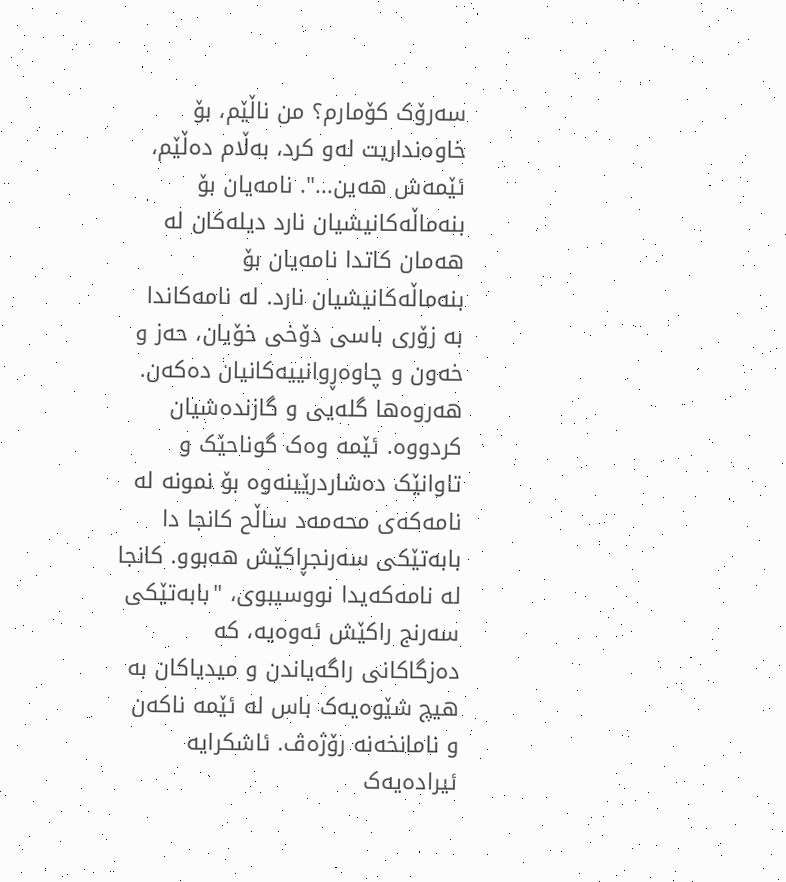سه‌رۆک کۆمارم؟ من ناڵێم، بۆ خاوه‌نداریت له‌و کرد، به‌ڵام ده‌ڵێم، ئێمه‌ش هه‌ین...". نامه‌یان بۆ بنه‌ماڵه‌کانیشیان نارد دیله‌کان له‌ هه‌مان کاتدا نامه‌یان بۆ بنه‌ماڵه‌کانیشیان نارد. له‌ نامه‌کاندا به‌ زۆرى باسى دۆخى خۆیان، حه‌ز و خه‌ون و چاوه‌ڕوانییه‌کانیان ده‌که‌ن. هه‌روه‌ها گله‌یى و گازنده‌شیان کردووه‌. ئێمه‌ وه‌ک گوناحێک و تاوانێک ده‌شاردرێینه‌وه‌ بۆ نمونه‌ له‌ نامه‌که‌ى محه‌مه‌د ساڵح کانجا دا بابه‌تێکى سه‌رنجڕاکێش هه‌بوو. کانجا له‌ نامه‌که‌یدا نووسیبوی، "بابه‌تێکى سه‌رنج راکێش ئه‌وه‌یه‌، که‌ ده‌زگاکانى راگه‌یاندن و میدیاکان به‌ هیچ شێوه‌یه‌ک باس له‌ ئێمه‌ ناکه‌ن و نامانخه‌نه‌ رۆژه‌ڤ. ئاشکرایه‌ ئیراده‌یه‌ک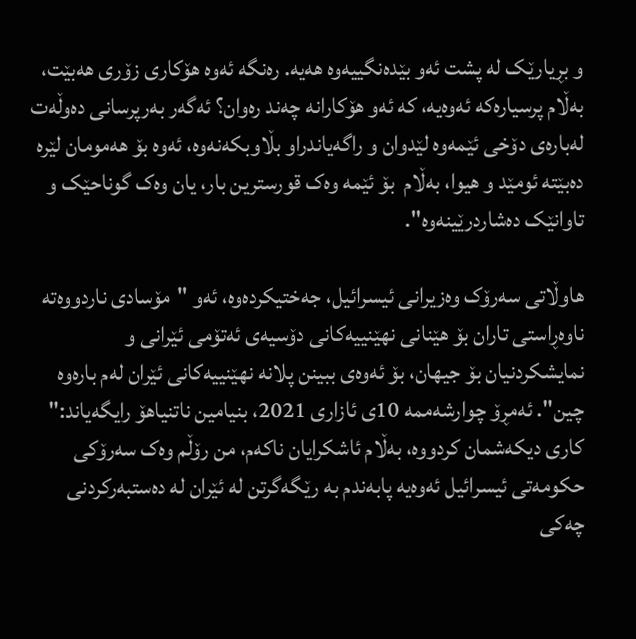و بڕیارێک له‌ پشت ئه‌و بێده‌نگییه‌وه‌ هه‌یه‌. ره‌نگه‌ ئه‌وه‌ هۆکارى زۆرى هه‌بێت، به‌ڵام پرسیاره‌که‌ ئه‌وه‌یه‌، که‌ ئه‌و هۆکارانه‌ چه‌ند ره‌وان؟ ئه‌گه‌ر به‌رپرسانى ده‌وڵه‌ت له‌باره‌ى دۆخى ئێمه‌وه‌ لێدوان و راگه‌یاندراو بڵاوبکه‌نه‌وه‌، ئه‌وه‌ بۆ هه‌مومان لێره‌ ده‌بێته‌ ئومێد و هیوا، به‌ڵام  بۆ ئێمه‌ وه‌ک قورسترین بار، یان وه‌ک گوناحێک و تاوانێک ده‌شاردرێینه‌وه‌".

هاوڵاتى ‌سه‌رۆک وه‌زیرانى ئیسرائیل، جه‌ختیکرده‌وه‌، ئه‌و "مۆسادى ناردووه‌ته‌ ناوه‌ڕاستى تاران بۆ ھێنانى نهێنییه‌کانى دۆسیه‌ى ئه‌تۆمى ئێرانى و نمایشکردنیان بۆ جیهان، بۆ ئه‌وه‌ى ببینن پلانه‌ نهێنییه‌کانى ئێران له‌م باره‌وه‌ چین". ئه‌مڕۆ چوارشه‌ممه‌ 10ى ئازارى 2021، بنیامین ناتنیاهۆ رایگه‌یاند:" کارى دیکه‌شمان کردووه‌، به‌ڵام ئاشکرایان ناکه‌م، من رۆڵم وه‌ک سه‌رۆکى حکومه‌تى ئیسرائیل ئه‌وه‌یه‌ پابه‌ندم به‌ رێگه‌گرتن له‌ ئێران له‌ ده‌ستبه‌رکردنى چه‌کى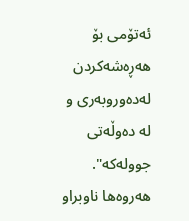ئه‌تۆمى بۆ هه‌ڕه‌شه‌کردن له‌ده‌وروبه‌رى و له‌ ده‌وڵه‌تى جووله‌که‌". هه‌روه‌ها ناوبراو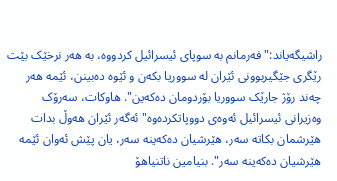راشیگه‌یاند:" فه‌رمانم به‌ سوپاى ئیسرائیل کردووه‌، به‌ هه‌ر نرخێک بێت رێگرى جێگیربوونى ئێران له‌ سووریا بکه‌ن و ئێوه‌ ده‌بینن، ئێمه‌ ھه‌ر چه‌ند رۆژ جارێک سووریا بۆردومان ده‌که‌ین". هاوکات، سه‌رۆک وه‌زیرانى ئیسرائیل ئه‌وه‌ى دووپاتکرده‌وه‌"ئه‌گه‌ر ئێران ھه‌وڵ بدات ھێرشمان بکاته‌ سه‌ر، ھێرشیان ده‌که‌ینه‌ سه‌ر، یان پێش ئه‌وان ئێمه‌ ھێرشیان ده‌که‌ینه‌ سه‌ر". بنیامین ناتنیاهۆ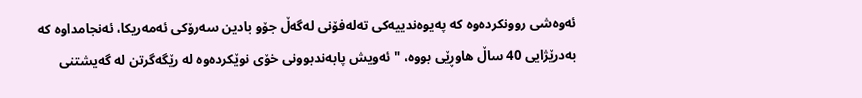ئه‌وه‌شى روونکرده‌وه‌ که‌ په‌یوه‌ندییه‌کى ته‌له‌فۆنی له‌گه‌ڵ جۆو بادین سه‌رۆکى ئه‌مه‌ریکا، ئه‌نجامداوه‌ که‌ به‌درێژایى 40 ساڵ ھاوڕێى بووه‌، "ئه‌ویش پابه‌ندبوونى خۆى نوێکرده‌وه‌ له‌ رێگه‌گرتن له‌ گه‌یشتنى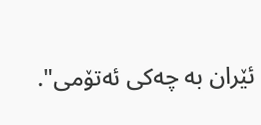ئێران به‌ چه‌کى ئه‌تۆمی".